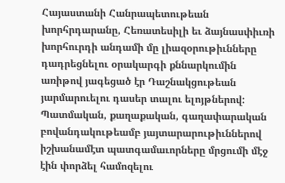Հայաստանի Հանրապետութեան խորհրդարանը, Հեռատեսիլի եւ ձայնասփիւռի խորհուրդի անդամի մը լիազօրութիւնները դադրեցնելու օրակարգի քննարկումին առիթով յագեցած էր Դաշնակցութեան յարմարուելու դասեր տալու ելոյթներով: Պատմական, քաղաքական, գաղափարական բովանդակութեամբ յայտարարութիւններով իշխանամէտ պատգամաւորները մրցումի մէջ էին փորձել համոզելու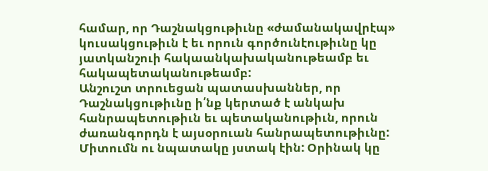համար, որ Դաշնակցութիւնը «ժամանակավրէպ» կուսակցութիւն է եւ որուն գործունէութիւնը կը յատկանշուի հակաանկախականութեամբ եւ հակապետականութեամբ:
Անշուշտ տրուեցան պատասխաններ, որ Դաշնակցութիւնը ի՛նք կերտած է անկախ հանրապետութիւն եւ պետականութիւն, որուն ժառանգորդն է այսօրուան հանրապետութիւնը: Միտումն ու նպատակը յստակ էին: Օրինակ կը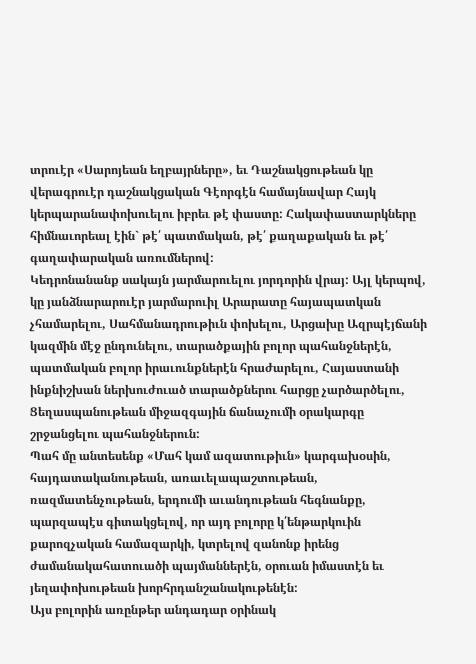տրուէր «Սարոյեան եղբայրները», եւ Դաշնակցութեան կը վերագրուէր դաշնակցական Գէորգէն համայնավար Հայկ կերպարանափոխուելու իբրեւ թէ փաստը: Հակափաստարկները հիմնաւորեալ էին` թէ՛ պատմական, թէ՛ քաղաքական եւ թէ՛ գաղափարական առումներով:
Կեդրոնանանք սակայն յարմարուելու յորդորին վրայ: Այլ կերպով, կը յանձնարարուէր յարմարուիլ Արարատը հայապատկան չհամարելու, Սահմանադրութիւն փոխելու, Արցախը Ազրպէյճանի կազմին մէջ ընդունելու, տարածքային բոլոր պահանջներէն, պատմական բոլոր իրաւունքներէն հրաժարելու, Հայաստանի ինքնիշխան ներխուժուած տարածքներու հարցը չարծարծելու, Ցեղասպանութեան միջազգային ճանաչումի օրակարգը շրջանցելու պահանջներուն:
Պահ մը անտեսենք «Մահ կամ ազատութիւն» կարգախօսին, հայդատականութեան, առաւելապաշտութեան, ռազմատենչութեան, երդումի աւանդութեան հեգնանքը, պարզապէս գիտակցելով, որ այդ բոլորը կ՛ենթարկուին քարոզչական համազարկի, կտրելով զանոնք իրենց ժամանակահատուածի պայմաններէն, օրուան իմաստէն եւ յեղափոխութեան խորհրդանշանակութենէն:
Այս բոլորին առընթեր անդադար օրինակ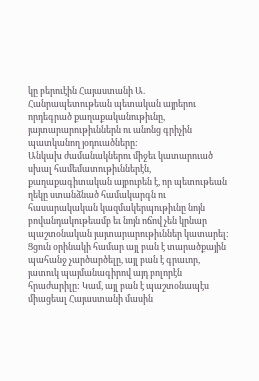կը բերուէին Հայաստանի Ա. Հանրապետութեան պետական այրերու որդեգրած քաղաքականութիւնը, յայտարարութիւններն ու անոնց գրիչին պատկանող յօդուածները:
Անկախ ժամանակներու միջեւ կատարուած սխալ համեմատութիւններէն, քաղաքագիտական այբուբեն է, որ պետութեան ղեկը ստանձնած համակարգն ու հասարակական կազմակերպութիւնը նոյն բովանդակութեամբ եւ նոյն ոճով չեն կրնար պաշտօնական յայտարարութիւններ կատարել: Ցցուն օրինակի համար այլ բան է տարածքային պահանջ չարծարծելը, այլ բան է գրաւոր, յատուկ պայմանագիրով այդ բոլորէն հրաժարիլը: Կամ, այլ բան է պաշտօնապէս միացեալ Հայաստանի մասին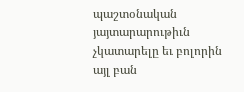պաշտօնական յայտարարութիւն չկատարելը եւ բոլորին այլ բան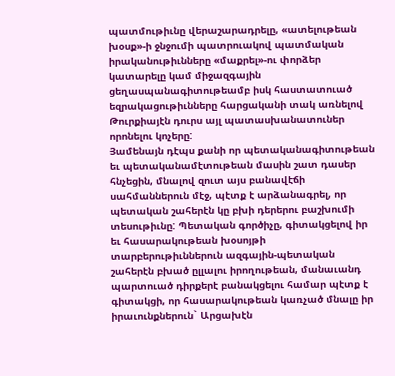պատմութիւնը վերաշարադրելը, «ատելութեան խօսք»-ի ջնջումի պատրուակով պատմական իրականութիւնները «մաքրել»-ու փորձեր կատարելը կամ միջազգային ցեղասպանագիտութեամբ իսկ հաստատուած եզրակացութիւնները հարցականի տակ առնելով Թուրքիայէն դուրս այլ պատասխանատուներ որոնելու կոչերը:
Յամենայն դէպս քանի որ պետականագիտութեան եւ պետականամէտութեան մասին շատ դասեր հնչեցին, մնալով զուտ այս բանավէճի սահմաններուն մէջ, պէտք է արձանագրել, որ պետական շահերէն կը բխի դերերու բաշխումի տեսութիւնը: Պետական գործիչը, գիտակցելով իր եւ հասարակութեան խօսոյթի տարբերութիւններուն ազգային-պետական շահերէն բխած ըլլալու իրողութեան, մանաւանդ պարտուած դիրքերէ բանակցելու համար պէտք է գիտակցի, որ հասարակութեան կառչած մնալը իր իրաւունքներուն` Արցախէն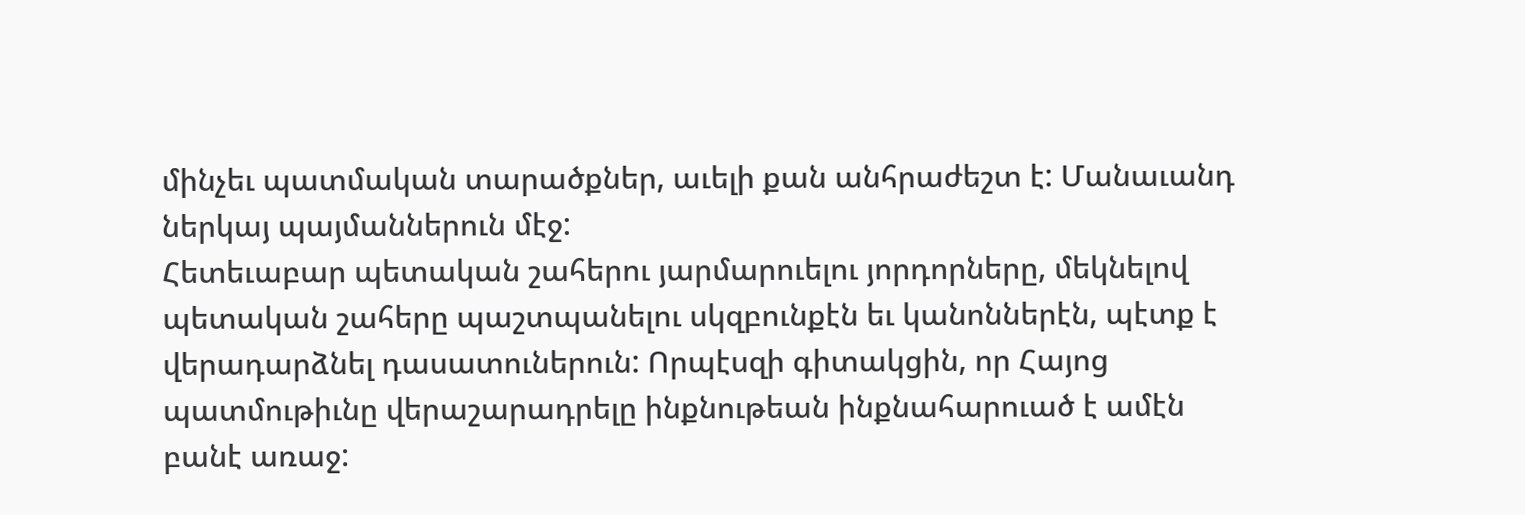մինչեւ պատմական տարածքներ, աւելի քան անհրաժեշտ է: Մանաւանդ ներկայ պայմաններուն մէջ:
Հետեւաբար պետական շահերու յարմարուելու յորդորները, մեկնելով պետական շահերը պաշտպանելու սկզբունքէն եւ կանոններէն, պէտք է վերադարձնել դասատուներուն: Որպէսզի գիտակցին, որ Հայոց պատմութիւնը վերաշարադրելը ինքնութեան ինքնահարուած է ամէն բանէ առաջ: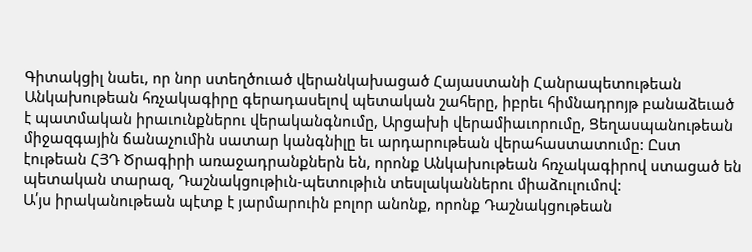Գիտակցիլ նաեւ, որ նոր ստեղծուած վերանկախացած Հայաստանի Հանրապետութեան Անկախութեան հռչակագիրը գերադասելով պետական շահերը, իբրեւ հիմնադրոյթ բանաձեւած է պատմական իրաւունքներու վերականգնումը, Արցախի վերամիաւորումը, Ցեղասպանութեան միջազգային ճանաչումին սատար կանգնիլը եւ արդարութեան վերահաստատումը: Ըստ էութեան ՀՅԴ Ծրագիրի առաջադրանքներն են, որոնք Անկախութեան հռչակագիրով ստացած են պետական տարազ, Դաշնակցութիւն-պետութիւն տեսլականներու միաձուլումով:
Ա՛յս իրականութեան պէտք է յարմարուին բոլոր անոնք, որոնք Դաշնակցութեան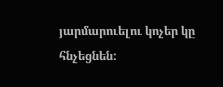յարմարուելու կոչեր կը հնչեցնեն: